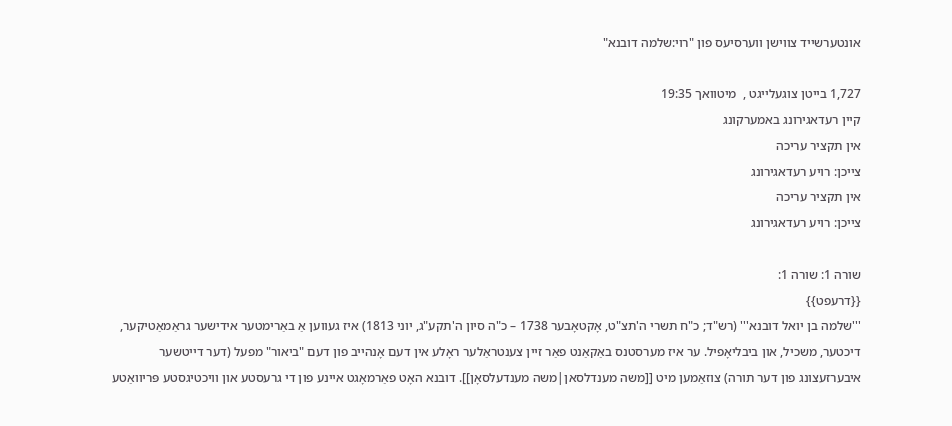אונטערשייד צווישן ווערסיעס פון "רוי:שלמה דובנא"

1,727 בייטן צוגעלייגט ,  מיטוואך 19:35
קיין רעדאגירונג באמערקונג
אין תקציר עריכה
צייכן: רויע רעדאגירונג
אין תקציר עריכה
צייכן: רויע רעדאגירונג

שורה 1: שורה 1:
{{דרעפט}}
'''שלמה בן יואל דובנא''' (רש"ד; כ"ח תשרי ה'תצ"ט, אָקטאָבער 1738 – כ"ה סיון ה'תקע"ג, יוני 1813) איז געווען אַ באַרימטער אידישער גראַמאַטיקער, דיכטער, משכיל, און ביבליאָפיל. ער איז מערסטנס באַקאַנט פאַר זיין צענטראַלער ראָלע אין דעם אָנהייב פון דעם "ביאור" מפעל (דער דייטשער איבערזעצונג פון דער תורה) צוזאַמען מיט [[משה מענדלסאן|משה מענדעלסאָן]]. דובנא האָט פאַרמאָגט איינע פון די גרעסטע און וויכטיגסטע פּריוואַטע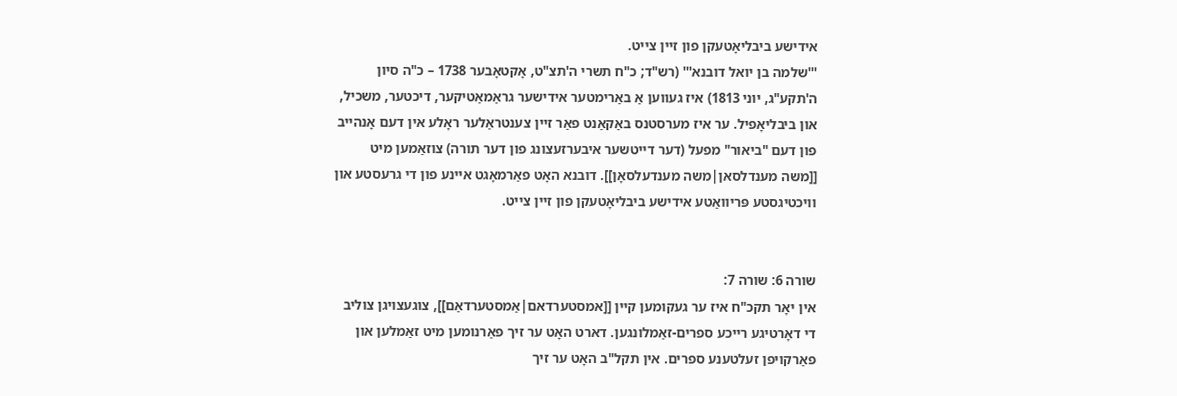אידישע ביבליאָטעקן פון זיין צייט.
'''שלמה בן יואל דובנא''' (רש"ד; כ"ח תשרי ה'תצ"ט, אָקטאָבער 1738 – כ"ה סיון ה'תקע"ג, יוני 1813) איז געווען אַ באַרימטער אידישער גראַמאַטיקער, דיכטער, משכיל, און ביבליאָפיל. ער איז מערסטנס באַקאַנט פאַר זיין צענטראַלער ראָלע אין דעם אָנהייב פון דעם "ביאור" מפעל (דער דייטשער איבערזעצונג פון דער תורה) צוזאַמען מיט [[משה מענדלסאן|משה מענדעלסאָן]]. דובנא האָט פאַרמאָגט איינע פון די גרעסטע און וויכטיגסטע פּריוואַטע אידישע ביבליאָטעקן פון זיין צייט.


שורה 6: שורה 7:
אין יאָר תקכ"ח איז ער געקומען קיין [[אמסטערדאם|אַמסטערדאַם]], צוגעצויגן צוליב די דאָרטיגע רייכע ספרים-זאַמלונגען. דארט האָט ער זיך פאַרנומען מיט זאַמלען און פאַרקויפן זעלטענע ספרים. אין תקל"ב האָט ער זיך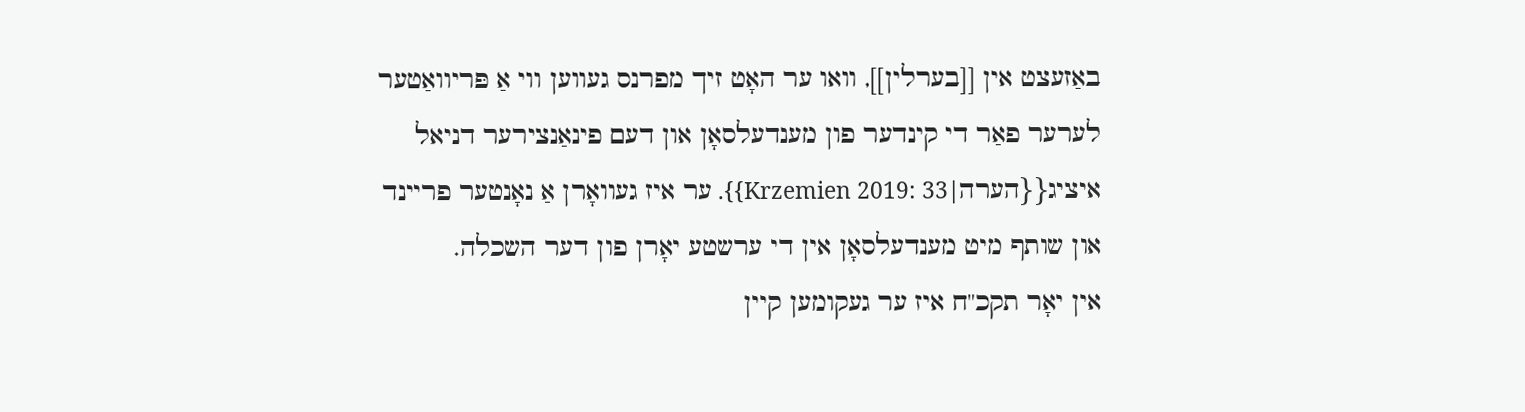באַזעצט אין [[בערלין]], וואו ער האָט זיך מפרנס געווען ווי אַ פּריוואַטער לערער פאַר די קינדער פון מענדעלסאָן און דעם פינאַנצירער דניאל איציג{{הערה|Krzemien 2019: 33}}. ער איז געוואָרן אַ נאָנטער פריינד און שותף מיט מענדעלסאָן אין די ערשטע יאָרן פון דער השכלה.
אין יאָר תקכ"ח איז ער געקומען קיין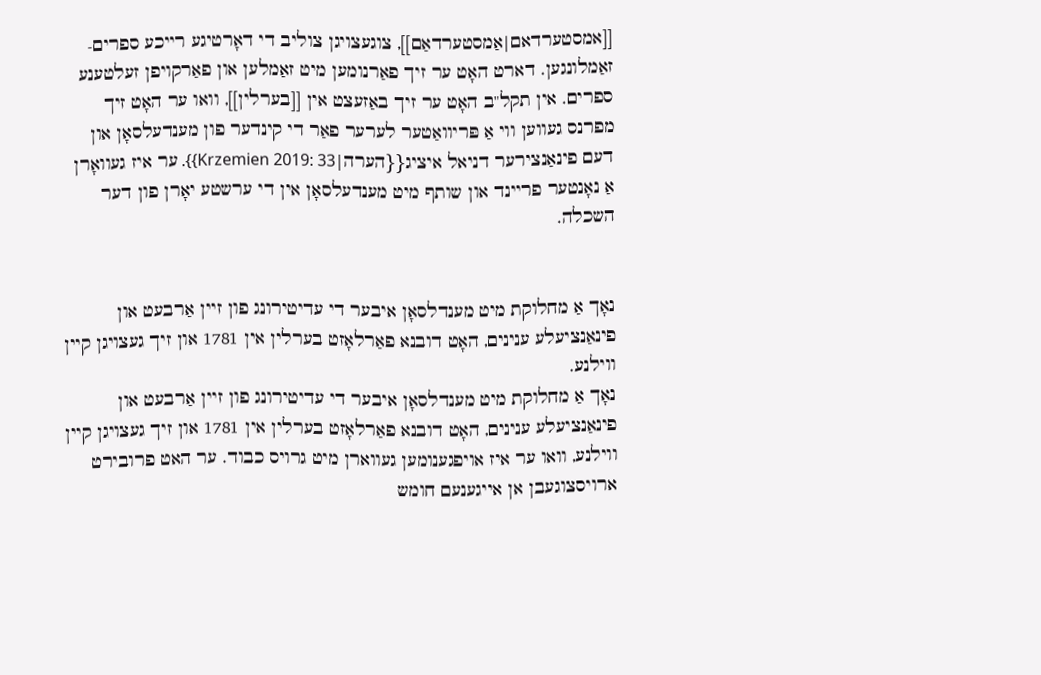[[אמסטערדאם|אַמסטערדאַם]], צוגעצויגן צוליב די דאָרטיגע רייכע ספרים-זאַמלונגען. דארט האָט ער זיך פאַרנומען מיט זאַמלען און פאַרקויפן זעלטענע ספרים. אין תקל"ב האָט ער זיך באַזעצט אין [[בערלין]], וואו ער האָט זיך מפרנס געווען ווי אַ פּריוואַטער לערער פאַר די קינדער פון מענדעלסאָן און דעם פינאַנצירער דניאל איציג{{הערה|Krzemien 2019: 33}}. ער איז געוואָרן אַ נאָנטער פריינד און שותף מיט מענדעלסאָן אין די ערשטע יאָרן פון דער השכלה.


נאָך אַ מחלוקת מיט מענדלסאָן איבער די עדיטירונג פון זיין אַרבעט און פינאַנציעלע ענינים, האָט דובנא פאַרלאָזט בערלין אין 1781 און זיך געצויגן קיין ווילנע.
נאָך אַ מחלוקת מיט מענדלסאָן איבער די עדיטירונג פון זיין אַרבעט און פינאַנציעלע ענינים, האָט דובנא פאַרלאָזט בערלין אין 1781 און זיך געצויגן קיין ווילנע, וואו ער איז אויפגענומען געווארן מיט גרויס כבוד. ער האט פרובירט ארויסצוגעבן אן אייגענעם חומש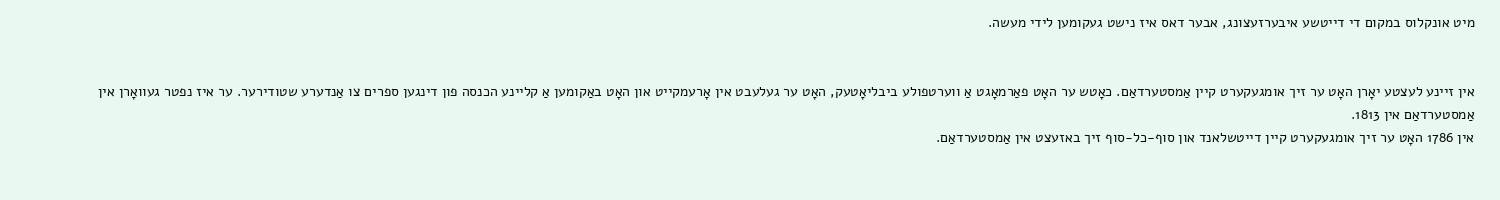מיט אונקלוס במקום די דייטשע איבערזעצונג, אבער דאס איז נישט געקומען לידי מעשה.


אין זיינע לעצטע יאָרן האָט ער זיך אומגעקערט קיין אַמסטערדאַם. כאָטש ער האָט פאַרמאָגט אַ ווערטפולע ביבליאָטעק, האָט ער געלעבט אין אָרעמקייט און האָט באַקומען אַ קליינע הכנסה פון דינגען ספרים צו אַנדערע שטודירער. ער איז נפטר געוואָרן אין אַמסטערדאַם אין 1813.
אין 1786 האָט ער זיך אומגעקערט קיין דייטשלאנד און סוף-כל-סוף זיך באזעצט אין אַמסטערדאַם.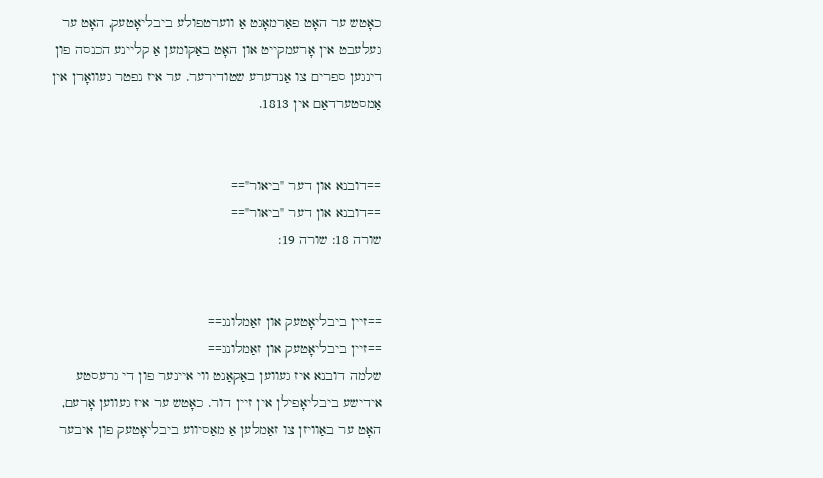כאָטש ער האָט פאַרמאָגט אַ ווערטפולע ביבליאָטעק, האָט ער געלעבט אין אָרעמקייט און האָט באַקומען אַ קליינע הכנסה פון דינגען ספרים צו אַנדערע שטודירער. ער איז נפטר געוואָרן אין אַמסטערדאַם אין 1813.


==דובנא און דער "ביאור"==
==דובנא און דער "ביאור"==
שורה 18: שורה 19:


==זיין ביבליאָטעק און זאַמלונג==
==זיין ביבליאָטעק און זאַמלונג==
שלמה דובנא איז געווען באַקאַנט ווי איינער פון די גרעסטע אידישע ביבליאָפילן אין זיין דור. כאָטש ער איז געווען אָרעם, האָט ער באַוויזן צו זאַמלען אַ מאַסיווע ביבליאָטעק פון איבער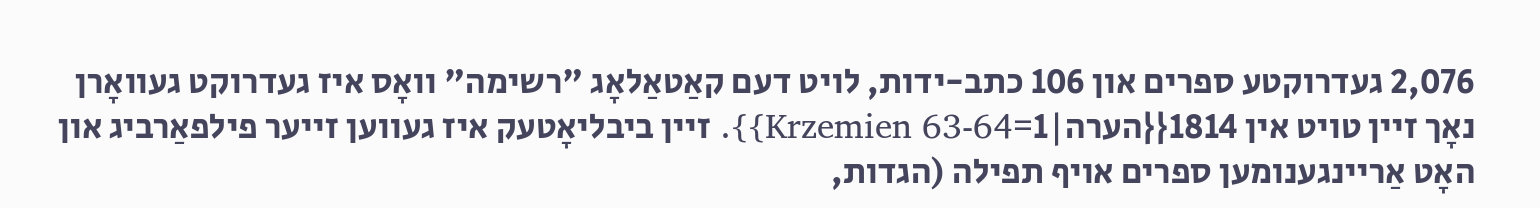2,076 געדרוקטע ספרים און 106 כתב-ידות, לויט דעם קאַטאַלאָג "רשימה" וואָס איז געדרוקט געוואָרן נאָך זיין טויט אין 1814{{הערה|1=Krzemien 63-64}}. זיין ביבליאָטעק איז געווען זייער פילפאַרביג און האָט אַריינגענומען ספרים אויף תפילה (הגדות,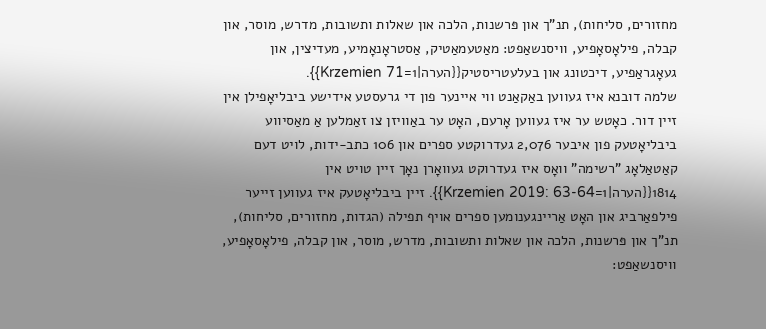מחזורים, סליחות), תנ"ך און פּרשנות, הלכה און שאלות ותשובות, מדרש, מוסר, און קבלה, פילאָסאָפיע, וויסנשאַפט: מאַטעמאַטיק, אַסטראָנאָמיע, מעדיצין, און געאָגראַפיע, דיכטונג און בעלעטריסטיק{{הערה|1=Krzemien 71}}.
שלמה דובנא איז געווען באַקאַנט ווי איינער פון די גרעסטע אידישע ביבליאָפילן אין זיין דור. כאָטש ער איז געווען אָרעם, האָט ער באַוויזן צו זאַמלען אַ מאַסיווע ביבליאָטעק פון איבער 2,076 געדרוקטע ספרים און 106 כתב-ידות, לויט דעם קאַטאַלאָג "רשימה" וואָס איז געדרוקט געוואָרן נאָך זיין טויט אין 1814{{הערה|1=Krzemien 2019: 63-64}}. זיין ביבליאָטעק איז געווען זייער פילפאַרביג און האָט אַריינגענומען ספרים אויף תפילה (הגדות, מחזורים, סליחות), תנ"ך און פּרשנות, הלכה און שאלות ותשובות, מדרש, מוסר, און קבלה, פילאָסאָפיע, וויסנשאַפט: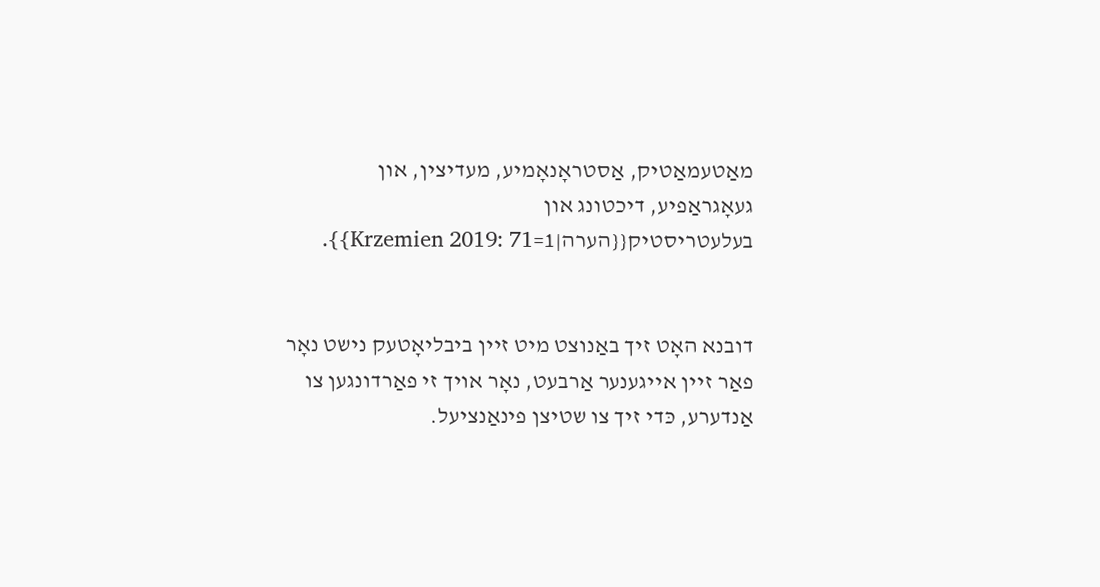מאַטעמאַטיק, אַסטראָנאָמיע, מעדיצין, און געאָגראַפיע, דיכטונג און בעלעטריסטיק{{הערה|1=Krzemien 2019: 71}}.


דובנא האָט זיך באַנוצט מיט זיין ביבליאָטעק נישט נאָר פאַר זיין אייגענער אַרבעט, נאָר אויך זי פאַרדונגען צו אַנדערע, כּדי זיך צו שטיצן פינאַנציעל.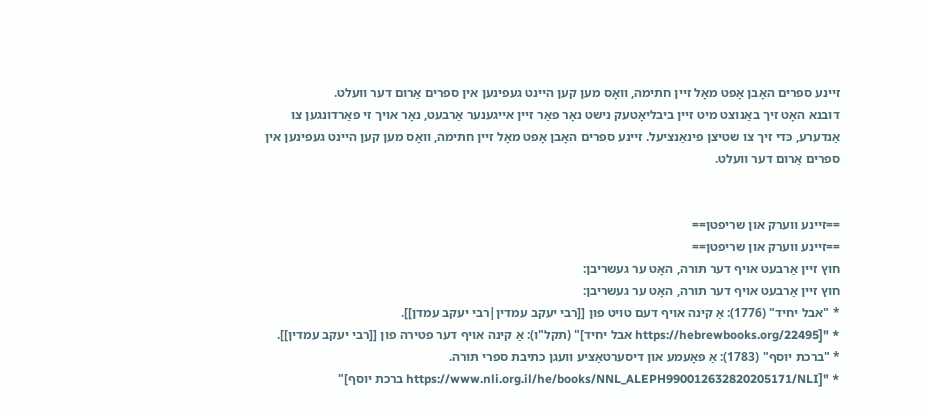זיינע ספרים האָבן אָפט מאָל זיין חתימה, וואָס מען קען היינט געפינען אין ספרים אַרום דער וועלט.
דובנא האָט זיך באַנוצט מיט זיין ביבליאָטעק נישט נאָר פאַר זיין אייגענער אַרבעט, נאָר אויך זי פאַרדונגען צו אַנדערע, כּדי זיך צו שטיצן פינאַנציעל. זיינע ספרים האָבן אָפט מאָל זיין חתימה, וואָס מען קען היינט געפינען אין ספרים אַרום דער וועלט.


==זיינע ווערק און שריפטן==
==זיינע ווערק און שריפטן==
חוץ זיין אַרבעט אויף דער תּורה, האָט ער געשריבן:
חוץ זיין אַרבעט אויף דער תורה, האָט ער געשריבן:
* "אבל יחיד" (1776): אַ קינה אויף דעם טויט פון [[רבי יעקב עמדין|רבי יעקב עמדן]].
* "[https://hebrewbooks.org/22495 אבל יחיד]" (תקל"ו): אַ קינה אויף דער פטירה פון [[רבי יעקב עמדין]].
* "ברכת יוסף" (1783): אַ פּאָעמע און דיסערטאַציע וועגן כתיבת ספרי תּורה.
* "[https://www.nli.org.il/he/books/NNL_ALEPH990012632820205171/NLI ברכת יוסף]"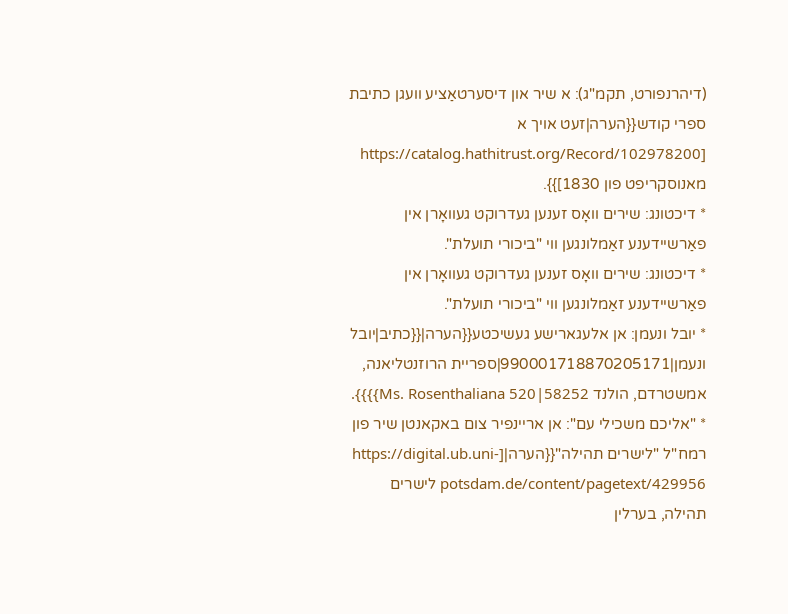(דיהרנפורט, תקמ"ג): א שיר און דיסערטאַציע וועגן כתיבת ספרי קודש{{הערה|זעט אויך א [https://catalog.hathitrust.org/Record/102978200 מאנוסקריפט פון 1830]}}.
* דיכטונג: שירים וואָס זענען געדרוקט געוואָרן אין פאַרשיידענע זאַמלונגען ווי "ביכורי תועלת".
* דיכטונג: שירים וואָס זענען געדרוקט געוואָרן אין פאַרשיידענע זאַמלונגען ווי "ביכורי תועלת".
* יובל ונעמן: אן אלעגארישע געשיכטע{{הערה|{{כתיב|יובל ונעמן|990001718870205171|ספריית הרוזנטליאנה, אמשטרדם, הולנד Ms. Rosenthaliana 520|58252}}}}.
* "אליכם משכילי עם": אן אריינפיר צום באקאנטן שיר פון רמח"ל "לישרים תהילה"{{הערה|[https://digital.ub.uni-potsdam.de/content/pagetext/429956 לישרים תהילה, בערלין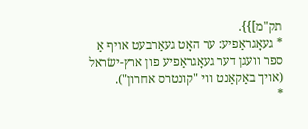תק"מ]}}.
* געאָגראַפיע: ער האָט געאַרבעט אויף אַ ספר וועגן דער געאָגראַפיע פון ארץ-ישׂראל (אויך באַקאַנט ווי "קונטרס אחרון").
*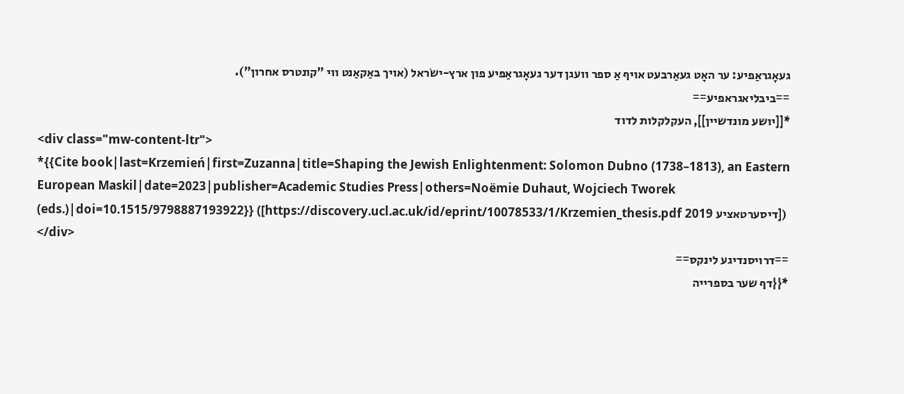געאָגראַפיע: ער האָט געאַרבעט אויף אַ ספר וועגן דער געאָגראַפיע פון ארץ-ישׂראל (אויך באַקאַנט ווי "קונטרס אחרון").
==ביבליאגראפיע==
*[[יושע מונדשיין]], העקלקלות לדוד
<div class="mw-content-ltr">
*{{Cite book|last=Krzemień|first=Zuzanna|title=Shaping the Jewish Enlightenment: Solomon Dubno (1738–1813), an Eastern European Maskil|date=2023|publisher=Academic Studies Press|others=Noëmie Duhaut, Wojciech Tworek (eds.)|doi=10.1515/9798887193922}} ([https://discovery.ucl.ac.uk/id/eprint/10078533/1/Krzemien_thesis.pdf 2019 דיסערטאציע])
</div>
==דרויסנדיגע לינקס==
*{{דף שער בספרייה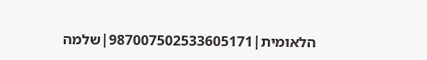הלאומית|987007502533605171|שלמה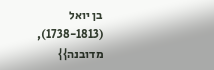בן יואל (1738-1813), מדובנה}}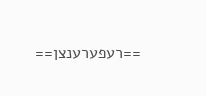==רעפערענצן==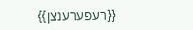{{רעפערענצן}}